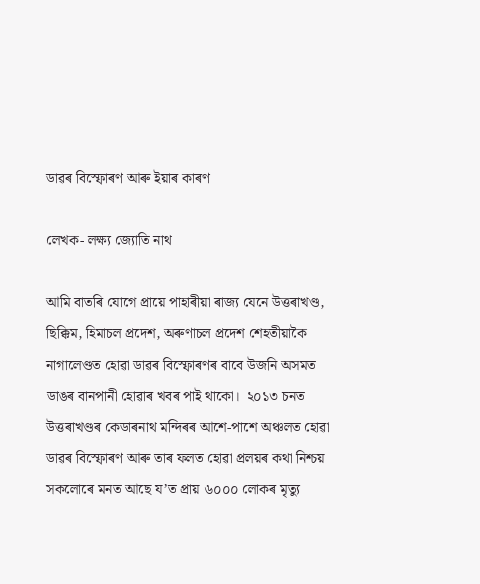ডাৱৰ বিস্ফোৰণ আৰু ইয়াৰ কাৰণ

লেখক- লক্ষ্য জ্যোতি নাথ

আমি বাতৰি যোগে প্ৰায়ে পাহাৰীয়া ৰাজ্য যেনে উত্তৰাখণ্ড, ছিক্কিম, হিমাচল প্ৰদেশ, অৰুণাচল প্ৰদেশ শেহতীয়াকৈ নাগালেণ্ডত হোৱা ডাৱৰ বিস্ফোৰণৰ বাবে উজনি অসমত ডাঙৰ বানপানী হোৱাৰ খবৰ পাই থাকো।  ২০১৩ চনত উত্তৰাখণ্ডৰ কেডাৰনাথ মন্দিৰৰ আশে-পাশে অঞ্চলত হোৱা ডাৱৰ বিস্ফোৰণ আৰু তাৰ ফলত হোৱা প্ৰলয়ৰ কথা নিশ্চয় সকলোৰে মনত আছে য’ত প্ৰায় ৬০০০ লোকৰ মৃত্যু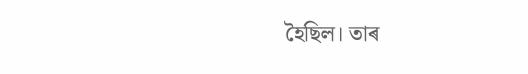হৈছিল। তাৰ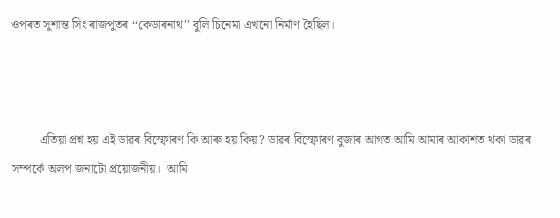ওপৰত সুশান্ত সিং ৰাজপুতৰ ‘‘কেডাৰনাথ’’ বুলি চিনেমা এখনো নিৰ্মাণ হৈছিল।



         এতিয়া প্ৰশ্ন হয় এই ডাৱৰ বিস্ফোৰণ কি আৰু হয় কিয়? ডাৱৰ বিস্ফোৰণ বুজাৰ আগত আমি আমাৰ আকাশত থকা ডাৱৰ সম্পৰ্কে অলপ জনাটো প্ৰয়োজনীয়।  আমি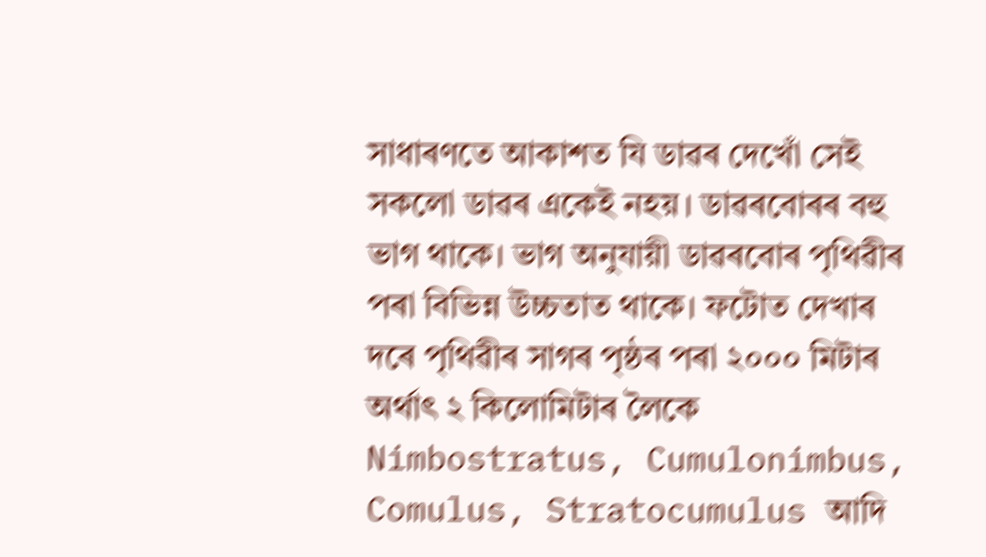সাধাৰণতে আকাশত যি ডাৱৰ দেখোঁ সেই সকলো ডাৱৰ একেই নহয়। ডাৱৰবোৰৰ বহু ভাগ থাকে। ভাগ অনুযায়ী ডাৱৰবোৰ পৃথিৱীৰ পৰা বিভিন্ন উচ্চতাত থাকে। ফটোত দেখাৰ দৰে পৃথিৱীৰ সাগৰ পৃষ্ঠৰ পৰা ২০০০ মিটাৰ অৰ্থাৎ ২ কিলোমিটাৰ লৈকে Nimbostratus, Cumulonimbus, Comulus, Stratocumulus আদি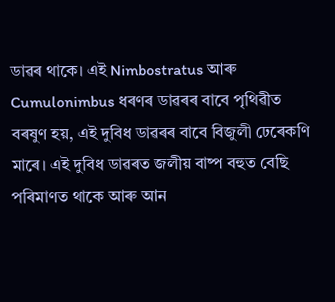ডাৱৰ থাকে। এই Nimbostratus আৰু Cumulonimbus ধৰণৰ ডাৱৰৰ বাবে পৃথিৱীত বৰষুণ হয়, এই দুবিধ ডাৱৰৰ বাবে বিজুলী ঢেৰেকণি মাৰে। এই দুবিধ ডাৱৰত জলীয় বাষ্প বহুত বেছি পৰিমাণত থাকে আৰু আন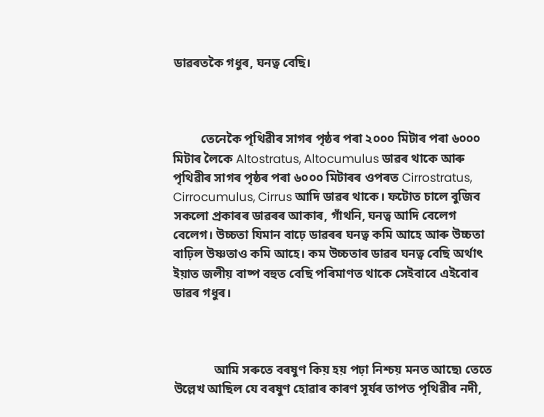ডাৱৰতকৈ গধুৰ, ঘনত্ব বেছি।



         তেনেকৈ পৃথিৱীৰ সাগৰ পৃষ্ঠৰ পৰা ২০০০ মিটাৰ পৰা ৬০০০ মিটাৰ লৈকে Altostratus, Altocumulus ডাৱৰ থাকে আৰু পৃথিৱীৰ সাগৰ পৃষ্ঠৰ পৰা ৬০০০ মিটাৰৰ ওপৰত Cirrostratus, Cirrocumulus, Cirrus আদি ডাৱৰ থাকে। ফটোত চালে বুজিব সকলো প্ৰকাৰৰ ডাৱৰৰ আকাৰ, গাঁথনি, ঘনত্ব আদি বেলেগ বেলেগ। উচ্চতা যিমান বাঢ়ে ডাৱৰৰ ঘনত্ব কমি আহে আৰু উচ্চতা বাঢ়িল উষ্ণতাও কমি আহে। কম উচ্চতাৰ ডাৱৰ ঘনত্ব বেছি অৰ্থাৎ ইয়াত জলীয় বাষ্প বহুত বেছি পৰিমাণত থাকে সেইবাবে এইবোৰ ডাৱৰ গধুৰ।



             আমি সৰুতে বৰষুণ কিয় হয় পঢ়া নিশ্চয় মনত আছে৷ তেতে উল্লেখ আছিল যে বৰষুণ হোৱাৰ কাৰণ সূৰ্যৰ তাপত পৃথিৱীৰ নদী,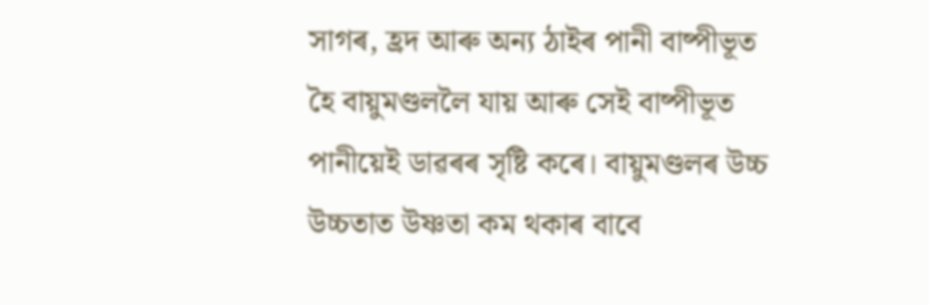সাগৰ, হ্ৰদ আৰু অন্য ঠাইৰ পানী বাষ্পীভূত হৈ বায়ুমণ্ডললৈ যায় আৰু সেই বাষ্পীভূত পানীয়েই ডাৱৰৰ সৃষ্টি কৰে। বায়ুমণ্ডলৰ উচ্চ উচ্চতাত উষ্ণতা কম থকাৰ বাবে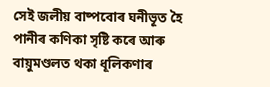সেই জলীয় বাষ্পবোৰ ঘনীভূত হৈ পানীৰ কণিকা সৃষ্টি কৰে আৰু বায়ুমণ্ডলত থকা ধূলিকণাৰ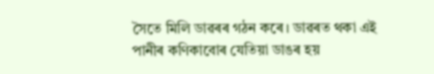সৈতে মিলি ডাৱৰৰ গঠন কৰে। ডাৱৰত থকা এই পানীৰ কণিকাবোৰ যেতিয়া ডাঙৰ হয়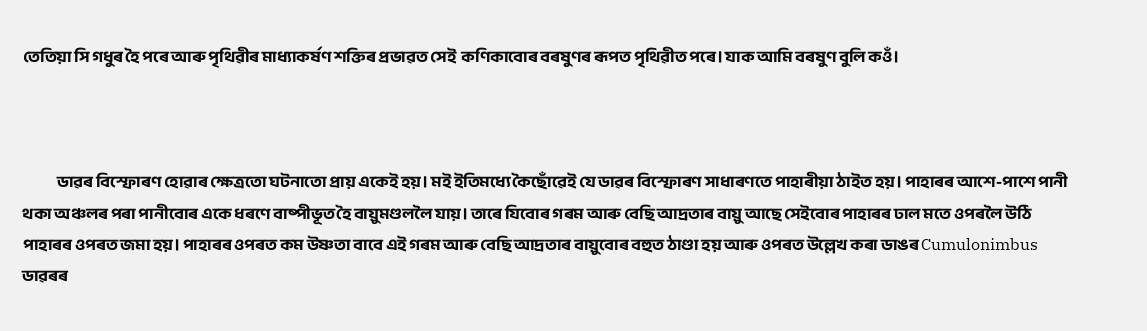তেতিয়া সি গধুৰ হৈ পৰে আৰু পৃথিৱীৰ মাধ্যাকৰ্ষণ শক্তিৰ প্ৰভাৱত সেই  কণিকাবোৰ বৰষুণৰ ৰূপত পৃথিৱীত পৰে। যাক আমি বৰষুণ বুলি কওঁ।



             ডাৱৰ বিস্ফোৰণ হোৱাৰ ক্ষেত্ৰতো ঘটনাতো প্ৰায় একেই হয়। মই ইতিমধ্যে কৈছোঁৱেই যে ডাৱৰ বিস্ফোৰণ সাধাৰণতে পাহাৰীয়া ঠাইত হয়। পাহাৰৰ আশে-পাশে পানী থকা অঞ্চলৰ পৰা পানীবোৰ একে ধৰণে বাষ্পীভূত হৈ বায়ুমণ্ডললৈ যায়। তাৰে যিবোৰ গৰম আৰু বেছি আদ্ৰতাৰ বায়ু আছে সেইবোৰ পাহাৰৰ ঢাল মতে ওপৰলৈ উঠি পাহাৰৰ ওপৰত জমা হয়। পাহাৰৰ ওপৰত কম উষ্ণতা বাবে এই গৰম আৰু বেছি আদ্ৰতাৰ বায়ুবোৰ বহুত ঠাণ্ডা হয় আৰু ওপৰত উল্লেখ কৰা ডাঙৰ Cumulonimbus ডাৱৰৰ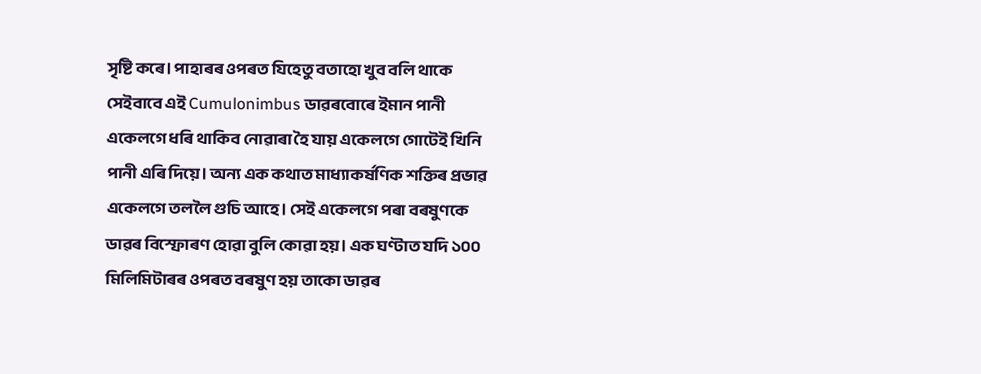সৃষ্টি কৰে। পাহাৰৰ ওপৰত যিহেতু বতাহো খুব বলি থাকে সেইবাবে এই Cumulonimbus ডাৱৰবোৰে ইমান পানী একেলগে ধৰি থাকিব নোৱাৰা হৈ যায় একেলগে গোটেই খিনি পানী এৰি দিয়ে। অন্য এক কথাত মাধ্যাকৰ্ষণিক শক্তিৰ প্ৰভাৱ একেলগে তললৈ গুচি আহে। সেই একেলগে পৰা বৰষুণকে ডাৱৰ বিস্ফোৰণ হোৱা বুলি কোৱা হয়। এক ঘণ্টাত যদি ১০০ মিলিমিটাৰৰ ওপৰত বৰষুণ হয় তাকো ডাৱৰ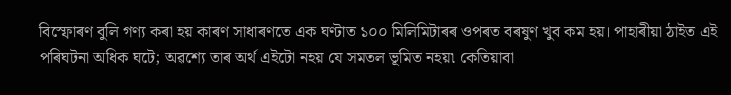বিস্ফোৰণ বুলি গণ্য কৰা হয় কাৰণ সাধাৰণতে এক ঘণ্টাত ১০০ মিলিমিটাৰৰ ওপৰত বৰষুণ খুব কম হয়। পাহাৰীয়া ঠাইত এই পৰিঘটনা অধিক ঘটে; অৱশ্যে তাৰ অৰ্থ এইটো নহয় যে সমতল ভূমিত নহয়৷ কেতিয়াবা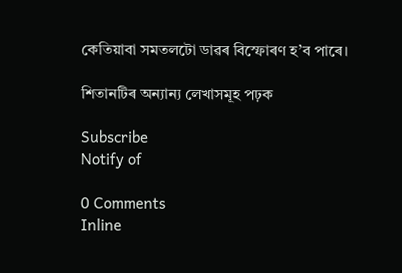কেতিয়াবা সমতলটো ডাৱৰ বিস্ফোৰণ হ’ব পাৰে।

শিতানটিৰ অন্যান্য লেখাসমূহ পঢ়ক

Subscribe
Notify of

0 Comments
Inline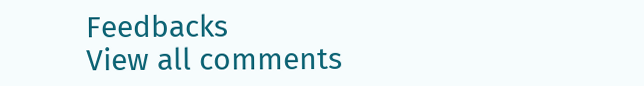Feedbacks
View all comments